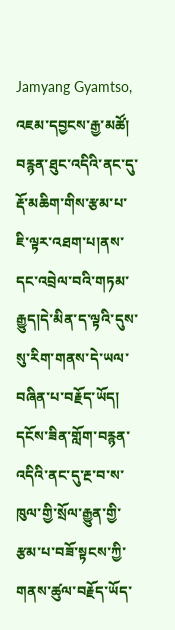Jamyang Gyamtso, འཇམ་དབྱངས་རྒྱ་མཚོ།
བརྙན་ཐུང་འདིའི་ནང་དུ་རྡོ་མཆིག་གིས་རྩམ་པ་ཇི་ལྟར་འཐག་པ།ནས་དང་འབྲེལ་བའི་གཏམ་རྒྱུད།དེ་མིན་ད་ལྟའི་དུས་སུ་རིག་གནས་དེ་ཡལ་བཞིན་པ་བརྗོད་ཡོད།
དངོས་ཟིན་གློག་བརྙན་འདིའི་ནང་དུ་རྔ་བ་ས་ཁུལ་གྱི་སྲོལ་རྒྱུན་གྱི་རྩམ་པ་བཟོ་སྟངས་ཀྱི་གནས་ཚུལ་བརྗོད་ཡོད་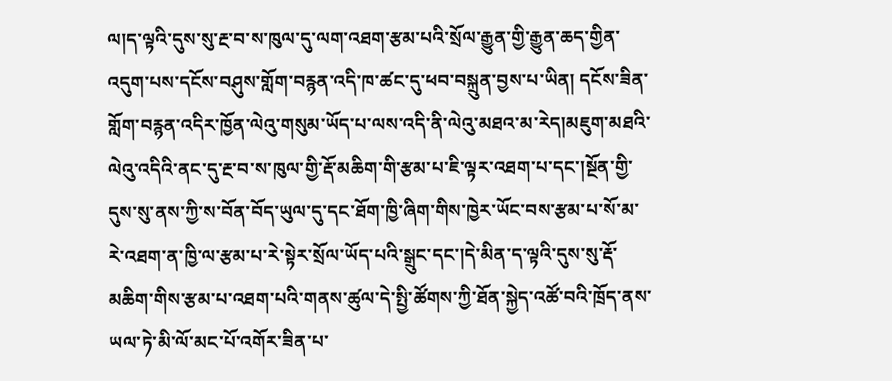ལ།ད་ལྟའི་དུས་སུ་རྔ་བ་ས་ཁུལ་དུ་ལག་འཐག་རྩམ་པའི་སྲོལ་རྒྱུན་གྱི་རྒྱུན་ཆད་གྱིན་འདུག་པས་དངོས་བཤུས་གློག་བརྙན་འདི་ཁ་ཚང་དུ་ཕབ་བསྐྲུན་བྱས་པ་ཡིན། དངོས་ཟིན་གློག་བརྙན་འདིར་ཁྱོན་ལེའུ་གསུམ་ཡོད་པ་ལས་འདི་ནི་ལེའུ་མཐའ་མ་རེད།མཇུག་མཐའི་ལེའུ་འདིའི་ནང་དུ་རྔ་བ་ས་ཁུལ་གྱི་རྡོ་མཆིག་གི་རྩམ་པ་ཇི་ལྟར་འཐག་པ་དང་།སྔོན་གྱི་དུས་སུ་ནས་ཀྱི་ས་བོན་བོད་ཡུལ་དུ་དང་ཐོག་ཁྱི་ཞིག་གིས་ཁྱེར་ཡོང་བས་རྩམ་པ་སོ་མ་རེ་འཐག་ན་ཁྱི་ལ་རྩམ་པ་རེ་སྟེར་སྲོལ་ཡོད་པའི་སྒྲུང་དང་།དེ་མིན་ད་ལྟའི་དུས་སུ་རྡོ་མཆིག་གིས་རྩམ་པ་འཐག་པའི་གནས་ཚུལ་དེ་སྤྱི་ཚོགས་ཀྱི་ཐོན་སྐྱེད་འཚོ་བའི་ཁྲོད་ནས་ཡལ་ཏེ་མི་ལོ་མང་པོ་འགོར་ཟིན་པ་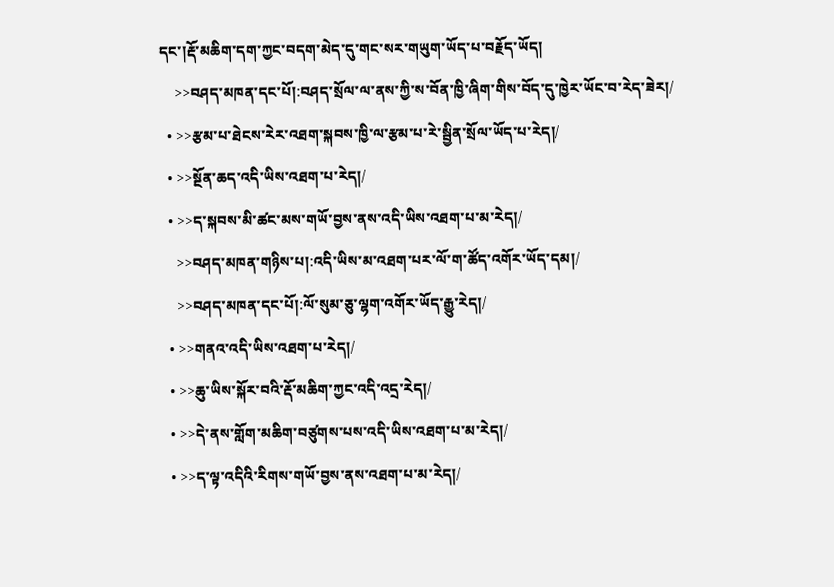དང་།རྡོ་མཆིག་དག་ཀྱང་བདག་མེད་དུ་གང་སར་གཡུག་ཡོད་པ་བརྗོད་ཡོད།
    >>བཤད་མཁན་དང་པོ།:བཤད་སྲོལ་ལ་ནས་ཀྱི་ས་བོན་ཁྱི་ཞིག་གིས་བོད་དུ་ཁྱེར་ཡོང་བ་རེད་ཟེར།/
  • >>རྩམ་པ་ཐེངས་རེར་འཐག་སྐབས་ཁྱི་ལ་རྩམ་པ་རེ་སྦྱིན་སྲོལ་ཡོད་པ་རེད།/
  • >>སྔོན་ཆད་འདི་ཡིས་འཐག་པ་རེད།/
  • >>ད་སྐབས་མི་ཚང་མས་གཡོ་བྱས་ནས་འདི་ཡིས་འཐག་པ་མ་རེད།/
    >>བཤད་མཁན་གཉིས་པ།:འདི་ཡིས་མ་འཐག་པར་ལོ་ག་ཚོད་འགོར་ཡོད་དམ།/
    >>བཤད་མཁན་དང་པོ།:ལོ་སུམ་ཅུ་ལྷག་འགོར་ཡོད་རྒྱུ་རེད།/
  • >>གནའ་འདི་ཡིས་འཐག་པ་རེད།/
  • >>ཆུ་ཡིས་སྐོར་བའི་རྡོ་མཆིག་ཀྱང་འདི་འདྲ་རེད།/
  • >>དེ་ནས་གློག་མཆིག་བཙུགས་པས་འདི་ཡིས་འཐག་པ་མ་རེད།/
  • >>ད་ལྟ་འདིའི་རིགས་གཡོ་བྱས་ནས་འཐག་པ་མ་རེད།/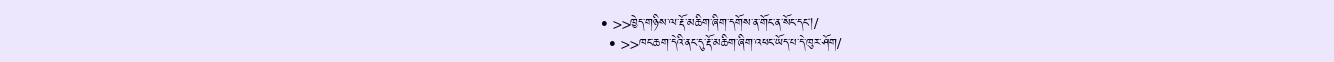• >>ཁྱེད་གཉིས་ལ་རྡོ་མཆིག་ཞིག་དགོས་ན་གོང་ན་སོང་དང།/
  • >>ཁང་ཆག་དེའི་ནང་དུ་རྡོ་མཆིག་ཞིག་འཕང་ཡོད་པ་དེ་ཁུར་ཤོག/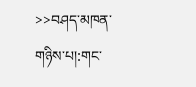>>བཤད་མཁན་གཉིས་པ།:གང་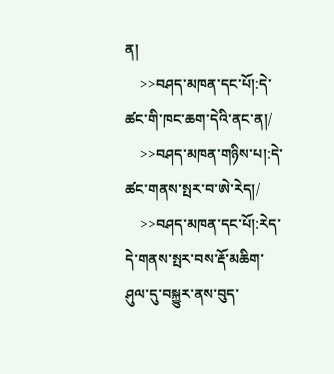ན།
    >>བཤད་མཁན་དང་པོ།:དེ་ཚང་གི་ཁང་ཆག་དེའི་ནང་ན།/
    >>བཤད་མཁན་གཉིས་པ།:དེ་ཚང་གནས་སྤར་བ་ཨེ་རེད།/
    >>བཤད་མཁན་དང་པོ།:རེད་དེ་གནས་སྤར་བས་རྡོ་མཆིག་ཤུལ་དུ་བསྐྱུར་ནས་བུད་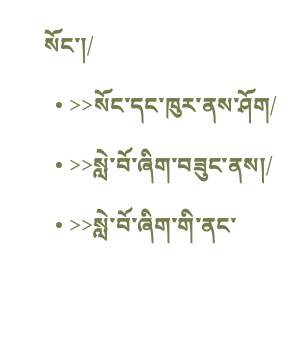སོང་།/
  • >>སོང་དང་ཁུར་ནས་ཤོག/
  • >>སླེ་བོ་ཞིག་བཟུང་ནས།/
  • >>སླེ་བོ་ཞིག་གི་ནང་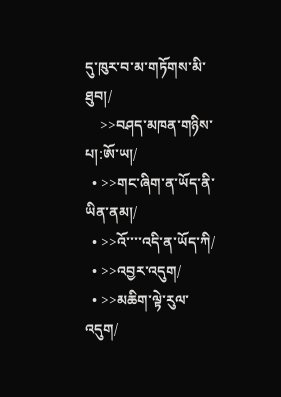དུ་ཁུར་བ་མ་གཏོགས་མི་ཐུབ།/
    >>བཤད་མཁན་གཉིས་པ།:ཨོ་ཡ།/
  • >>གང་ཞིག་ན་ཡོད་ནི་ཡིན་ནམ།/
  • >>འོ་་་་འདི་ན་ཡོད་ཀི/
  • >>འབྱར་འདུག/
  • >>མཆིག་ལྟེ་རུལ་འདུག/